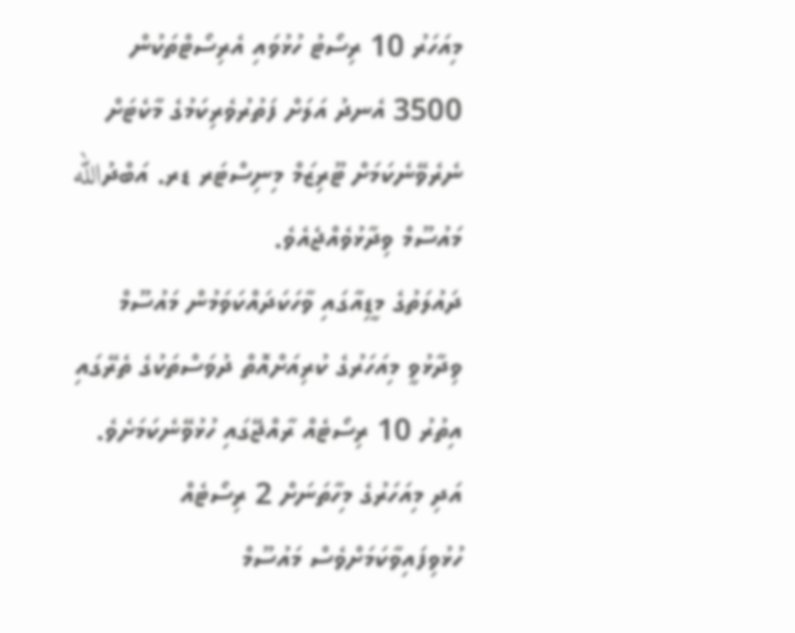މިއަހަރު 10 ރިސޯޓު ހުޅުވައި އެރިސޯޓްތަކުން 3500 އެނދު އަލަށް ފަތުރުވެރިކަމުގެ މާކެޓަށް ނެރެވޭނެކަމަށް ޓޫރިޒަމް މިނިސްޓަރ ޑރ. އަބްދުالله މައުސޫމް ވިދާޅުވެއްޖެއެވެ.
ދައުލަތުގެ މީޑިއާގައި ވާހަކަދައްކަވަމުން މައުސޫމް ވިދާޅުވީ މިއަހަރުގެ ކުރިއަށްއޮތް ދުވަސްތަކުގެ ތެރޭގައި އިތުރު 10 ރިސޯޓެއް ރާއްޖޭގައި ހުޅުވޭނެކަމަށެވެ. އަދި މިއަހަރުގެ މިހާތަނަށް 2 ރިސޯޓެއް ހުޅުވިފައިވާކަމަށްވެސް މައުސޫމް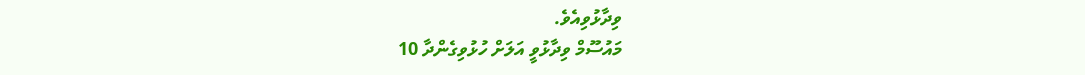ވިދާޅުވިއެވެ.
މައުސޫމް ވިދާޅުވީ އަލަށް ހުޅުވިގެންދާ 10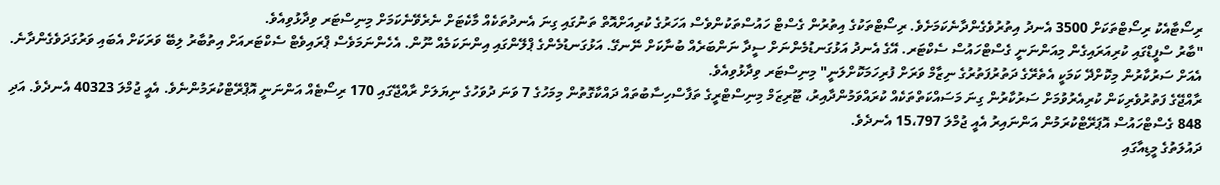ރިސޯޓާއެކު ރިސޯޓްތަކަށް 3500 އެނދު އިތުރުވެގެންދާނެކަމަށެވެ. ރިސޯޓްތަކުގެ އިތުރުން ގެސްޓް ހައުސްތަކުންވެސް އަހަރުގެ ކުރިއަށްއޮތް ތަނުގައި ގިނަ އެނދުތަކެއް މާކެޓަށް ނެރެވޭނެކަމަށް މިނިސްޓަރ ވިދާޅުވިއެވެ.
"ބާރު ސްފީޑްގައި ކުރިއަރައިގެން މިއަންނަނީ ގެސްޓްހައުސް ސެކްޓަރ. އޭގެ އެނދު އަޅުގަނޑުމެންނަށް ސީދާ ނަންބަރެއް ބުނާކަށް ނޭނގޭ. އަޅުގަނޑުމެންގެ ޕްލޭންގައި އިންނަކަމެއް ނޫން. އެހެންނަމަވެސް ޕްރައިވެޓް ސެކްޓަރއަށް އިތުބާރު ލިބޭ ވަރަކަށް އެބައި ވަރުގަދަވެގެންދާނެ. އެއަށް ސަރުކާރުން މިކޮށްދޭ ކަމަކީ އެތެރޭގެ ދަތުރުފަތުރުގެ ނިޒާމް ވަރަށް ފުރިހަމަކޮށްލަނީ" މިނިސްޓަރ ވިދާޅުވިއެވެ.
ރާއްޖޭގެ ފަތުރުވެރިކަން ކުރިއެރުވުމަށް ސަރުކާރުން ގިނަ މަސައްކަތްތަކެއް ކުރައްވަމުންދާއިރު، ޓޫރިޒަމް މިނިސްޓްރީގެ ތަފާސްހިސާބުތައް ދައްކާގޮތުން މިމަހުގެ 7 ވަނަ ދުވަހުގެ ނިޔަލަށް ރާއްޖޭގައި 170 ރިސޯޓެއް އަންނަނީ އޮޕްރޭޓްކުރަމުންނެވެ. އެއީ ޖުމްލަ 40323 އެނދެވެ. އަދި 848 ގެސްޓްހައުސް އޮޕަރޭޓްކުރަމުން އަންނައިރު އެއީ ޖުމްލަ 15،797 އެނދެވެ.
ދައުލަތުގެ މީޑިއާގައި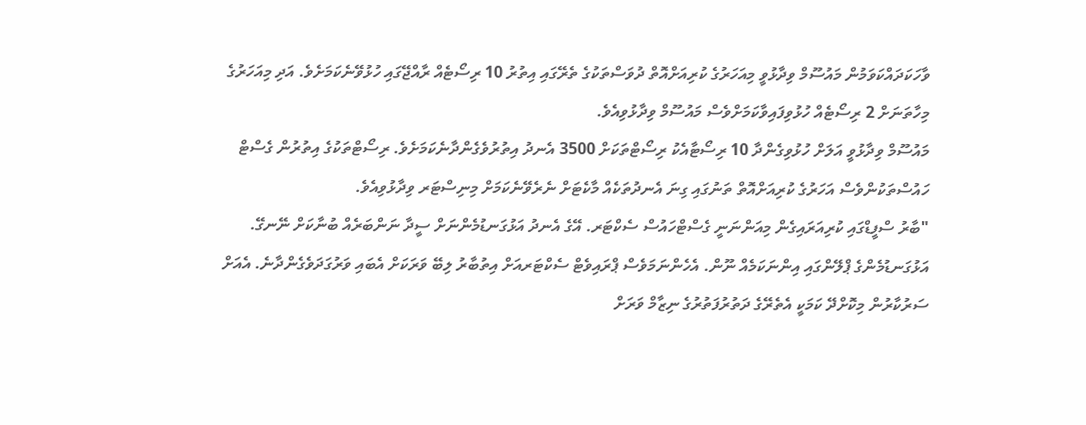ވާހަކަދައްކަވަމުން މައުސޫމް ވިދާޅުވީ މިއަހަރުގެ ކުރިއަށްއޮތް ދުވަސްތަކުގެ ތެރޭގައި އިތުރު 10 ރިސޯޓެއް ރާއްޖޭގައި ހުޅުވޭނެކަމަށެވެ. އަދި މިއަހަރުގެ މިހާތަނަށް 2 ރިސޯޓެއް ހުޅުވިފައިވާކަމަށްވެސް މައުސޫމް ވިދާޅުވިއެވެ.
މައުސޫމް ވިދާޅުވީ އަލަށް ހުޅުވިގެންދާ 10 ރިސޯޓާއެކު ރިސޯޓްތަކަށް 3500 އެނދު އިތުރުވެގެންދާނެކަމަށެވެ. ރިސޯޓްތަކުގެ އިތުރުން ގެސްޓް ހައުސްތަކުންވެސް އަހަރުގެ ކުރިއަށްއޮތް ތަނުގައި ގިނަ އެނދުތަކެއް މާކެޓަށް ނެރެވޭނެކަމަށް މިނިސްޓަރ ވިދާޅުވިއެވެ.
"ބާރު ސްފީޑްގައި ކުރިއަރައިގެން މިއަންނަނީ ގެސްޓްހައުސް ސެކްޓަރ. އޭގެ އެނދު އަޅުގަނޑުމެންނަށް ސީދާ ނަންބަރެއް ބުނާކަށް ނޭނގޭ. އަޅުގަނޑުމެންގެ ޕްލޭންގައި އިންނަކަމެއް ނޫން. އެހެންނަމަވެސް ޕްރައިވެޓް ސެކްޓަރއަށް އިތުބާރު ލިބޭ ވަރަކަށް އެބައި ވަރުގަދަވެގެންދާނެ. އެއަށް ސަރުކާރުން މިކޮށްދޭ ކަމަކީ އެތެރޭގެ ދަތުރުފަތުރުގެ ނިޒާމް ވަރަށް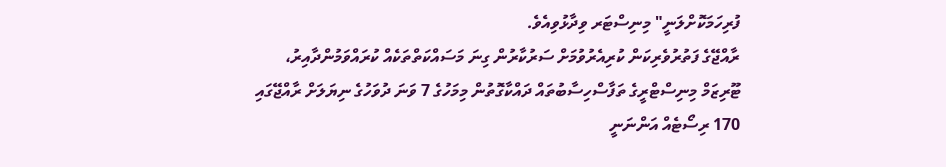ފުރިހަމަކޮށްލަނީ" މިނިސްޓަރ ވިދާޅުވިއެވެ.
ރާއްޖޭގެ ފަތުރުވެރިކަން ކުރިއެރުވުމަށް ސަރުކާރުން ގިނަ މަސައްކަތްތަކެއް ކުރައްވަމުންދާއިރު، ޓޫރިޒަމް މިނިސްޓްރީގެ ތަފާސްހިސާބުތައް ދައްކާގޮތުން މިމަހުގެ 7 ވަނަ ދުވަހުގެ ނިޔަލަށް ރާއްޖޭގައި 170 ރިސޯޓެއް އަންނަނީ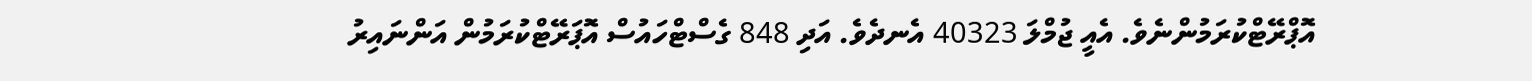އޮޕްރޭޓްކުރަމުންނެވެ. އެއީ ޖުމްލަ 40323 އެނދެވެ. އަދި 848 ގެސްޓްހައުސް އޮޕަރޭޓްކުރަމުން އަންނައިރު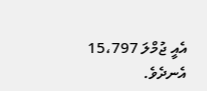އެއީ ޖުމްލަ 15،797 އެނދެވެ.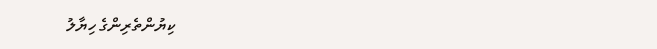ކިޔުންތެރިންގެ ހިޔާލު